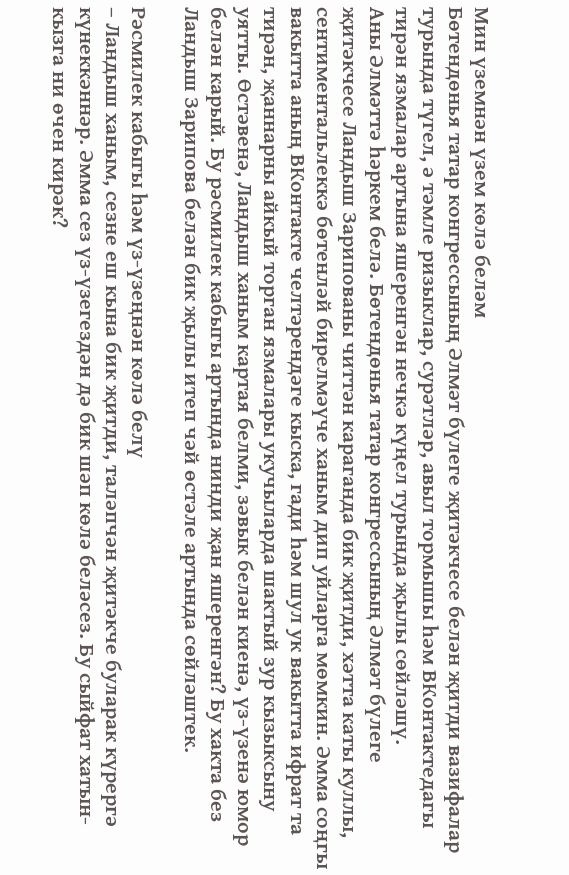Мин үземнән үзем көлә беләм
Бөтендөнья татар конгрессының Әлмәт бүлеге җитәкчесе белән җитди вазифалар турында түгел, ә тәмле ризыклар, сурәтләр, авыл тормышы һәм ВКонтактедагы тирән язмалар артына яшеренгән нечкә күңел турында җылы сөйләшү.
Аны Әлмәттә һәркем белә. Бөтендөнья татар конгрессының Әлмәт бүлеге җитәкчесе Ландыш Зарипованы читтән караганда бик җитди, хәтта каты куллы, сентиментальлеккә бөтенләй бирелмәүче ханым дип уйларга мөмкин. Әмма соңгы вакытта аның ВКонтакте челтәрендәге кыска, гади һәм шул ук вакытта ифрат та тирән, җаннарны айкый торган язмалары укучыларда шактый зур кызыксыну уятты. Өстәвенә, Ландыш ханым картая белми, зәвык белән киенә, үз-үзенә юмор белән карый. Бу рәсмилек кабыгы артында нинди җан яшеренгән? Бу хакта без Ландыш Зарипова белән бик җылы итеп чәй өстәле артында сөйләштек.

Рәсмилек кабыгы һәм үз-үзеңнән көлә белү
– Ландыш ханым, сезне еш кына бик җитди, таләпчән җитәкче буларак күрергә күнеккәннәр. Әмма сез үз-үзегездән дә бик шәп көлә беләсез. Бу сыйфат хатын-кызга ни өчен кирәк?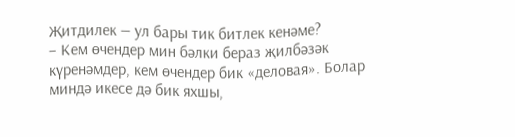Җитдилек — ул бары тик битлек кенәме?
– Кем өчендер мин бәлки бераз җилбәзәк күренәмдер, кем өчендер бик «деловая». Болар миндә икесе дә бик яхшы,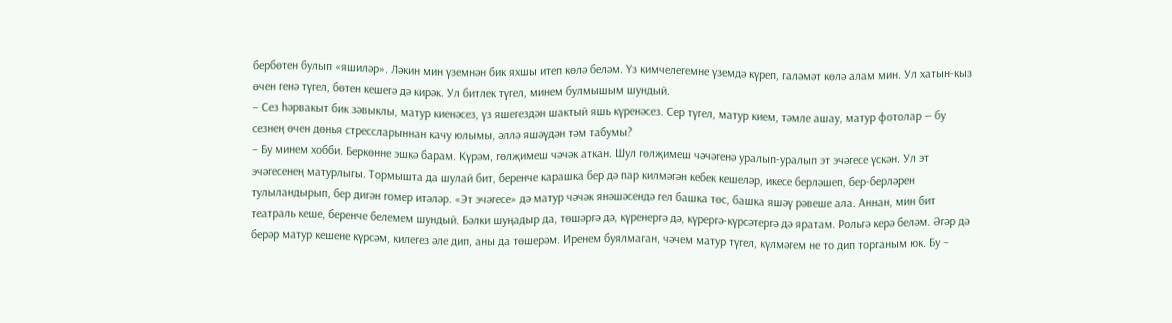бербөтен булып «яшиләр». Ләкин мин үземнән бик яхшы итеп көлә беләм. Үз кимчелегемне үземдә күреп, галәмәт көлә алам мин. Ул хатын-кыз өчен генә түгел, бөтен кешегә дә кирәк. Ул битлек түгел, минем булмышым шундый.
– Сез һәрвакыт бик зәвыклы, матур киенәсез, үз яшегездән шактый яшь күренәсез. Сер түгел, матур кием, тәмле ашау, матур фотолар — бу сезнең өчен дөнья стрессларыннан качу юлымы, әллә яшәүдән тәм табумы?
– Бу минем хобби. Беркөнне эшкә барам. Күрәм, гөлҗимеш чәчәк аткан. Шул гөлҗимеш чәчәгенә уралып-уралып эт эчәгесе үскән. Ул эт эчәгесенең матурлыгы. Тормышта да шулай бит, беренче карашка бер дә пар килмәгән кебек кешеләр, икесе берләшеп, бер-берләрен тулыландырып, бер дигән гомер итәләр. «Эт эчәгесе» дә матур чәчәк янәшәсендә гел башка төс, башка яшәү рәвеше ала. Аннан, мин бит театраль кеше, беренче белемем шундый. Бәлки шуңадыр да, төшәргә дә, күренергә дә, күрергә-күрсәтергә дә яратам. Рольгә керә беләм. Әгәр дә берәр матур кешене күрсәм, килегез әле дип, аны да төшерәм. Иренем буялмаган, чәчем матур түгел, күлмәгем не то дип торганым юк. Бу –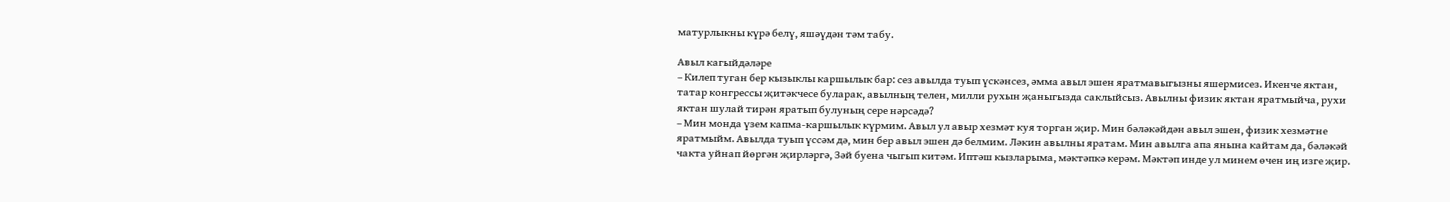матурлыкны күрә белү, яшәүдән тәм табу.

Авыл кагыйдәләре
– Килеп туган бер кызыклы каршылык бар: сез авылда туып үскәнсез, әмма авыл эшен яратмавыгызны яшермисез. Икенче яктан, татар конгрессы җитәкчесе буларак, авылның телен, милли рухын җаныгызда саклыйсыз. Авылны физик яктан яратмыйча, рухи яктан шулай тирән яратып булуның сере нәрсәдә?
– Мин монда үзем капма-каршылык күрмим. Авыл ул авыр хезмәт куя торган җир. Мин бәләкәйдән авыл эшен, физик хезмәтне яратмыйм. Авылда туып үссәм дә, мин бер авыл эшен дә белмим. Ләкин авылны яратам. Мин авылга апа янына кайтам да, бәләкәй чакта уйнап йөргән җирләргә, Зәй буена чыгып китәм. Иптәш кызларыма, мәктәпкә керәм. Мәктәп инде ул минем өчен иң изге җир.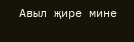Авыл җире мине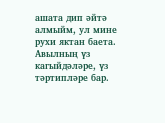ашата дип әйтә алмыйм, ул мине рухи яктан баета. Авылның үз кагыйдәләре, үз тәртипләре бар.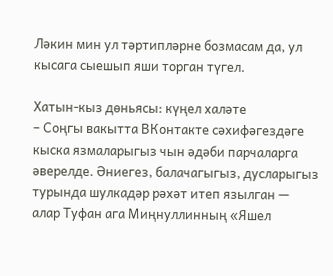Ләкин мин ул тәртипләрне бозмасам да, ул кысага сыешып яши торган түгел.

Хатын-кыз дөньясы: күңел халәте
– Соңгы вакытта ВКонтакте сәхифәгездәге кыска язмаларыгыз чын әдәби парчаларга әверелде. Әниегез, балачагыгыз, дусларыгыз турында шулкадәр рәхәт итеп язылган — алар Туфан ага Миңнуллинның «Яшел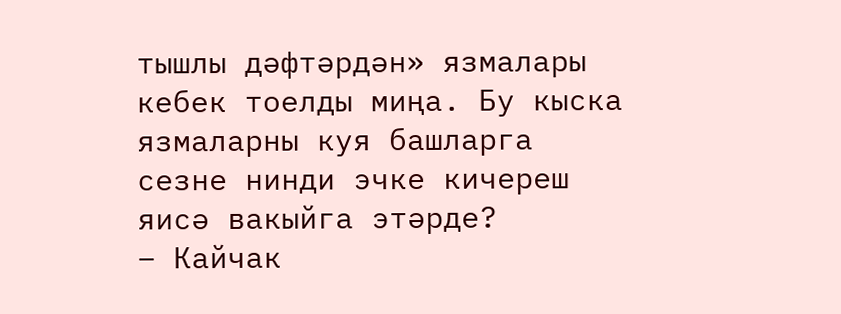тышлы дәфтәрдән» язмалары кебек тоелды миңа. Бу кыска язмаларны куя башларга сезне нинди эчке кичереш яисә вакыйга этәрде?
– Кайчак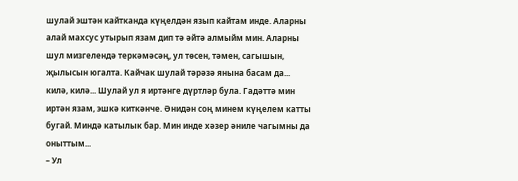шулай эштән кайтканда күңелдән язып кайтам инде. Аларны алай махсус утырып язам дип тә әйтә алмыйм мин. Аларны шул мизгелендә теркәмәсәң, ул төсен, тәмен, сагышын, җылысын югалта. Кайчак шулай тәрәзә янына басам да... килә, килә... Шулай ул я иртәнге дүртләр була. Гадәттә мин иртән язам, эшкә киткәнче. Әнидән соң минем күңелем катты бугай. Миндә катылык бар. Мин инде хәзер әниле чагымны да оныттым...
– Ул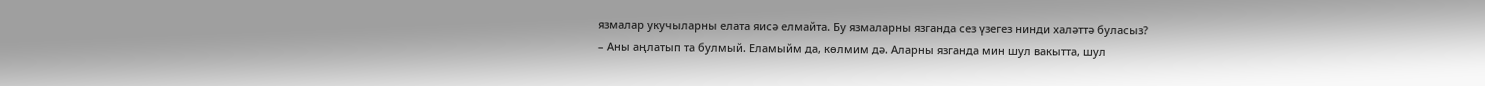язмалар укучыларны елата яисә елмайта. Бу язмаларны язганда сез үзегез нинди халәттә буласыз?
– Аны аңлатып та булмый. Еламыйм да, көлмим дә. Аларны язганда мин шул вакытта, шул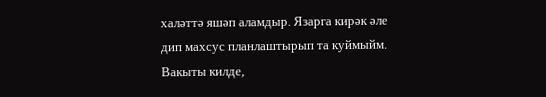халәттә яшәп аламдыр. Язарга кирәк әле дип махсус планлаштырып та куймыйм. Вакыты килде,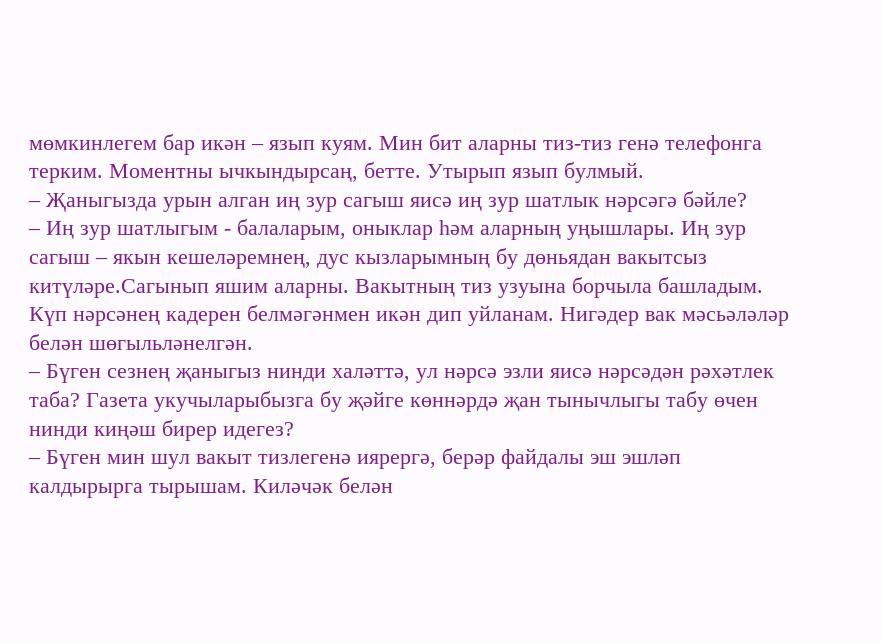мөмкинлегем бар икән – язып куям. Мин бит аларны тиз-тиз генә телефонга терким. Моментны ычкындырсаң, бетте. Утырып язып булмый.
– Җаныгызда урын алган иң зур сагыш яисә иң зур шатлык нәрсәгә бәйле?
– Иң зур шатлыгым - балаларым, оныклар һәм аларның уңышлары. Иң зур сагыш – якын кешеләремнең, дус кызларымның бу дөньядан вакытсыз китүләре.Сагынып яшим аларны. Вакытның тиз узуына борчыла башладым. Күп нәрсәнең кадерен белмәгәнмен икән дип уйланам. Нигәдер вак мәсьәләләр белән шөгыльләнелгән.
– Бүген сезнең җаныгыз нинди халәттә, ул нәрсә эзли яисә нәрсәдән рәхәтлек таба? Газета укучыларыбызга бу җәйге көннәрдә җан тынычлыгы табу өчен нинди киңәш бирер идегез?
– Бүген мин шул вакыт тизлегенә иярергә, берәр файдалы эш эшләп калдырырга тырышам. Киләчәк белән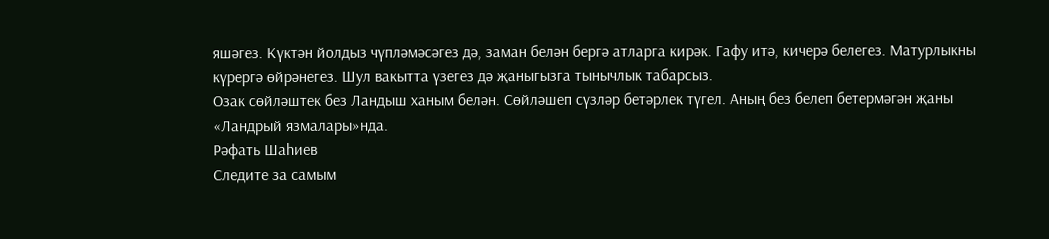яшәгез. Күктән йолдыз чүпләмәсәгез дә, заман белән бергә атларга кирәк. Гафу итә, кичерә белегез. Матурлыкны күрергә өйрәнегез. Шул вакытта үзегез дә җаныгызга тынычлык табарсыз.
Озак сөйләштек без Ландыш ханым белән. Сөйләшеп сүзләр бетәрлек түгел. Аның без белеп бетермәгән җаны «Ландрый язмалары»нда.
Рәфать Шаһиев
Следите за самым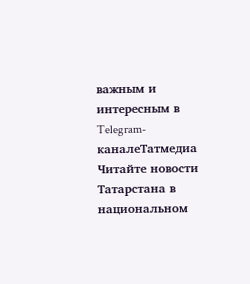важным и интересным в Telegram-каналеТатмедиа
Читайте новости Татарстана в национальном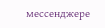мессенджере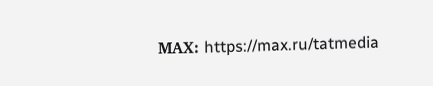MАХ: https://max.ru/tatmedia